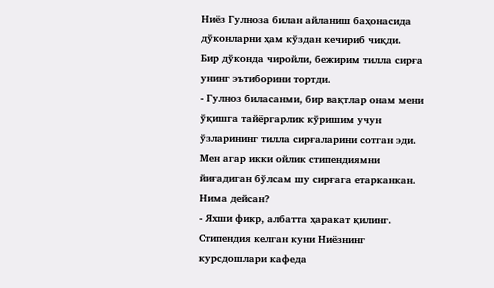Ниёз Гулноза билан айланиш баҳонасида
дўконларни ҳам кўздан кечириб чиқди.
Бир дўконда чиройли, бежирим тилла сирға
унинг эътиборини тортди.
- Гулноз биласанми, бир вақтлар онам мени
ўқишга тайёргарлик кўришим учун
ўзларининг тилла сирғаларини сотган эди.
Мен агар икки ойлик стипендиямни
йиғадиган бўлсам шу сирғага етарканкан.
Нима дейсан?
- Яхши фикр, албатта ҳаракат қилинг.
Стипендия келган куни Ниёзнинг
курсдошлари кафеда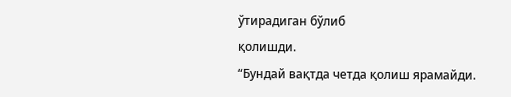ўтирадиган бўлиб
қолишди.
“Бундай вақтда четда қолиш ярамайди.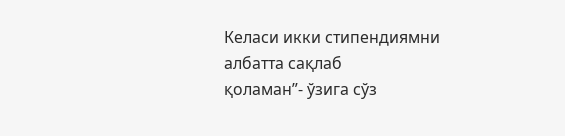Келаси икки стипендиямни албатта сақлаб
қоламан”- ўзига сўз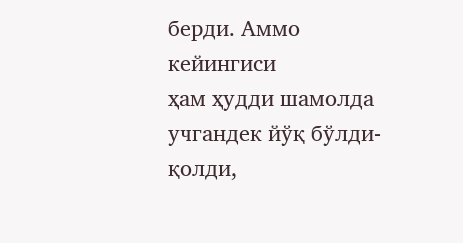берди. Аммо кейингиси
ҳам ҳудди шамолда учгандек йўқ бўлди-
қолди,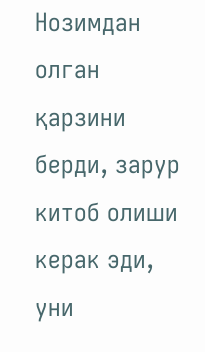Нозимдан олган қарзини берди, зарур
китоб олиши керак эди, уни